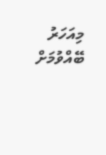މިއަހަރު ބޭއްވުމަށް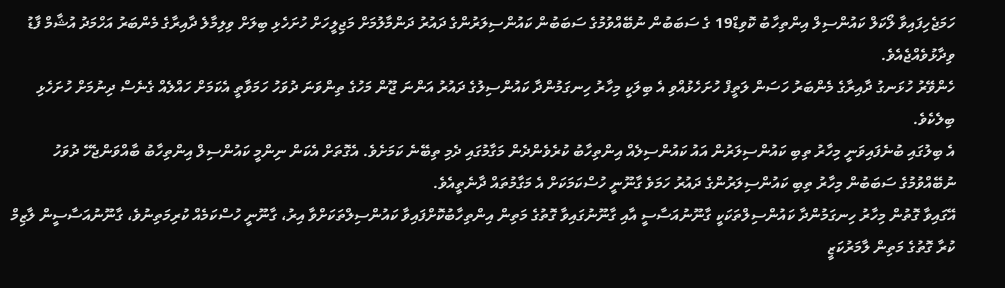ހަމަޖެހިފައިވާ ލޯކަލް ކައުންސިލް އިންތިހާބު ކޮވިޑް19 ގެ ސަބަބުން ނުބޭއްވުމުގެ ސަބަބުން ކައުންސިލަރުންގެ ދައުރު ދަންމާލުމަށް މަޖިލީހަށް ހުށަހެޅި ބިލަށް ވިލިމާލެ ދާއިރާގެ މެންބަރު އަހްމަދު އުޝާމް ފާޑު ވިދާޅުވެއްޖެއެވެ.
ހެންވޭރު ހުޅަނގު ދާއިރާގެ މެންބަރު ހަސަން ލަތީފް ހުށަހެޅުއްވި އެ ބިލަކީ މިހާރު ހިނގަމުންދާ ކައުންސިލުގެ ދައުރު އަންނަ ޖޫން މަހުގެ ތިންވަނަ ދުވަހު ހަމަވާތީ އެކަމަށް ހައްލެއް ގެނެސް ދިނުމަށް ހުށަހެޅި ބިލެކެވެ.
އެ ބިލުގައި ބުނެފައިވަނީ މިހާރު ތިބި ކައުންސިލަރުން އައު ކައުންސިލެއް އިންތިހާބު ކުރެވެންދެން މަގާމުގައި ދެމި ތިބޭނެ ކަމަށެވެ. އެގޮތަށް އެކަން ނިންމީ ކައުންސިލް އިންތިހާބު ބާއްވަންޖެހޭ ދުވަހު ނުބޭއްވުމުގެ ސަބަބުން މިހާރު ތިބި ކައުންސިލަރުންގެ ދައުރު ހަމަވެ ގާނޫނީ ހުސްކަމަކަށް އެ މަގާމުތައް ދާނެތީއެވެ.
އޭގައިވާ ގޮތުން މިހާރު ހިނގަމުންދާ ކައުންސިލްތަކަކީ ގާނޫނުއަސާސީ އާއި ގާނޫނުގައިވާ ގޮތުގެ މަތިން އިންތިހާބުކޮށްފައިވާ ކައުންސިލްތަކަށްވާ އިރު، ގާނޫނީ ހުސްކަމެއް ކުރިމަތިނުވެ، ގާނޫނުއަސާސީން ލާޒިމް ކުރާ ގޮތުގެ މަތިން ލާމަރުކަޒީ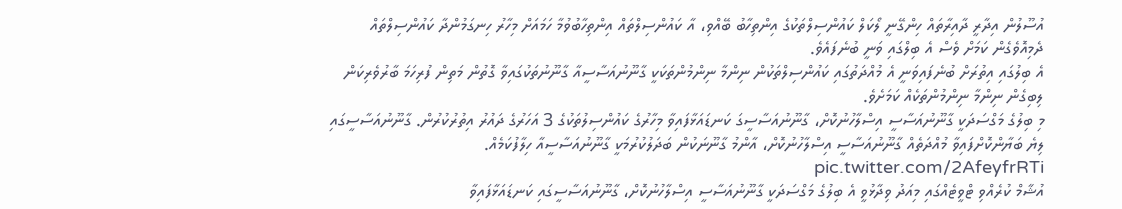އުސޫލުން އިދާރީ ދާއިރާތައް ހިންގޭނީ ލޯކަލް ކައުންސިލްތަކުގެ އިންތިހާބު ބޭއްވި، އާ ކައުންސިލްތައް އިންތިހާބުވުމާ ހަމައަށް މިހާރު ހިނގަމުންދާ ކައުންސިލްތައް ދެމިއޮވެގެން ކަމަށް ވެސް އެ ބިލްގައި ވަނީ ބުނެފައެވެ.
އެ ބިލުގައި އިތުރަށް ބުނެފައިވަނީ އެ މުއްދަތުގައި ކައުންސިލްތަކުން ނިންމާ ނިންމުންތަކަކީ ގާނޫނުއަސާސީއާ ގާނޫނުތަކުގައިވާ ގޮތުން މަތިން ފުރިހަމަ ބާރުވެރިކަން ލިބިގެން ނިންމާ ނިންމުންތަކެއް ކަމަށެވެ.
މި ބިލުގެ މަގްސަދަކީ ގާނޫނުއަސާސީ އިސްލާހުނުކޮށް، ގާނޫނުއަސާސީގަ ކަނޑައަޅާފައިވާ މިހާރުގެ ކައުންސިލުތަކުގެ 3 އަހަރުގެ ދައުރު އިތުރުކުރުން. ގާނޫނުއަސާސީގައި ލިޔެ ބަޔާންކޮށްފައިވާ މުއްދަތެއް ގާނޫނުއަސާސީ އިސްލާހުނުކޮށް، އާންމު ގާނޫނަކުން ބަދަލުކުރުމަކީ ގާނޫނުއަސާސީއާ ހިލާފުކަމެއް. pic.twitter.com/2AfeyfrRTi
އުޝާމް ކުރެއްވި ޓްވީޓެއްގައި މިއަދު ވިދާޅުވީ އެ ބިލުގެ މަގްސަދަކީ ގާނޫނުއަސާސީ އިސްލާހުނުކޮށް، ގާނޫނުއަސާސީގައި ކަނޑައަޅާފައިވާ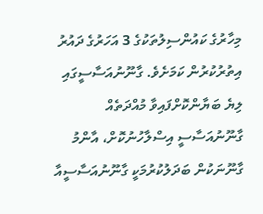މިހާރުގެ ކައުންސިލުތަކުގެ 3 އަހަރުގެ ދައުރު އިތުރުކުރުން ކަމަށެވެ. ގާނޫނުއަސާސީގައި ލިޔެ ބަޔާންކޮށްފައިވާ މުއްދަތެއް ގާނޫނުއަސާސީ އިސްލާހުނުކޮށް، އާންމު ގާނޫނަކުން ބަދަލުކުރުމަކީ ގާނޫނުއަސާސީއާ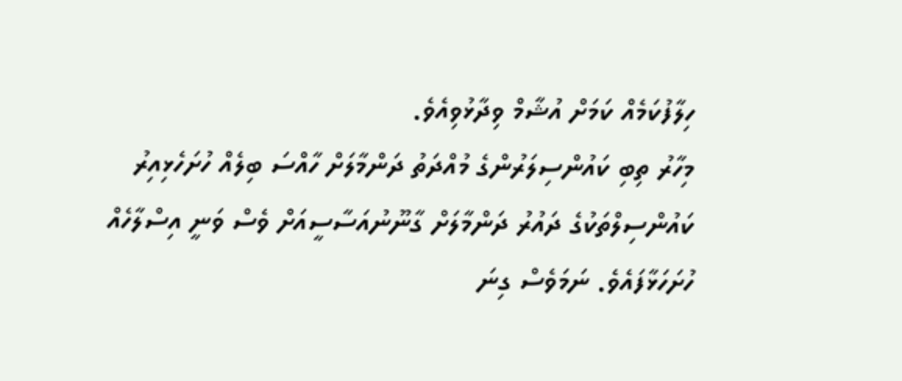ހިލާފުކަމެއް ކަމަށް އުޝާމް ވިދާޅުވިއެވެ.
މިހާރު ތިބި ކައުންސިލަރުންގެ މުއްދަތު ދަންމާލަށް ހާއްސަ ބިލެއް ހުށަހެޅިއިރު ކައުންސިލްތަކުގެ ދައުރު ދަންމާލަށް ގާނޫނުއަސާސީއަށް ވެސް ވަނީ އިސްލާހެއް ހުށަހަޅާފައެވެ. ނަމަވެސް ގިނަ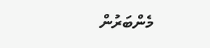މެންބަރުން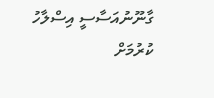ގާނޫނުއަސާސީ އިސްލާހު ކުރުމަށް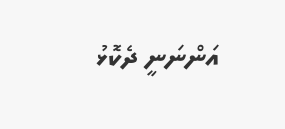އަންނަނީ ދެކޮޅު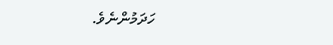ހަދަމުންނެވެ.